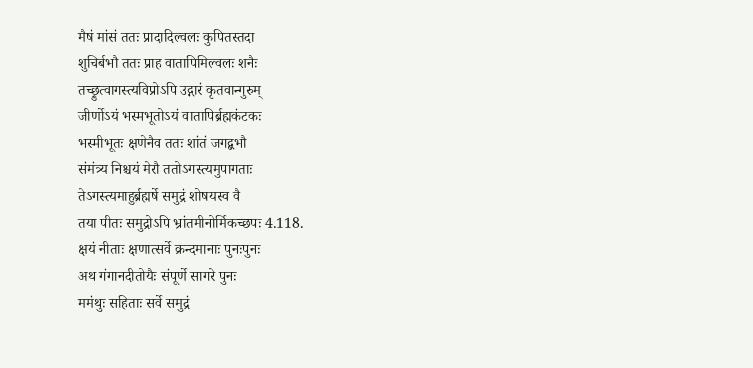मैषं मांसं ततः प्रादादिल्वलः कुपितस्तदा
शुचिर्बभौ ततः प्राह वातापिमिल्वलः शनैः
तच्छ्रुत्वागस्त्यविप्रोऽपि उद्गारं कृतवान्गुरुम्
जीर्णोऽयं भस्मभूतोऽयं वातापिर्ब्रह्मकंटकः
भस्मीभूतः क्षणेनैव ततः शांतं जगद्बभौ
संमंत्र्य निश्चयं मेरौ ततोऽगस्त्यमुपागताः
तेऽगस्त्यमाहुर्ब्रह्मर्षे समुद्रं शोषयस्व वै
तया पीतः समुद्रोऽपि भ्रांतमीनोर्मिकच्छपः 4.118.
क्षयं नीताः क्षणात्सर्वे क्रन्दमानाः पुनःपुनः
अथ गंगानदीतोयैः संपूर्णे सागरे पुनः
ममंथुः सहिताः सर्वे समुद्रं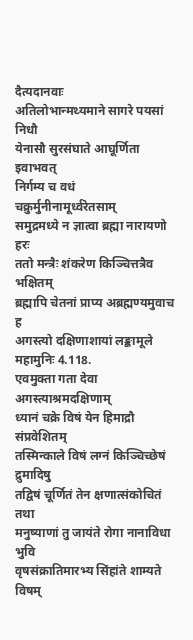दैत्यदानवाः
अतिलोभान्मथ्यमाने सागरे पयसां निधौ
येनासौ सुरसंघाते आघूर्णिता इवाभवत्
निर्गम्य च वधं चक्रुर्मुनीनामूर्ध्वरेतसाम्
समुद्रमध्ये न ज्ञात्वा ब्रह्मा नारायणो हरः
ततो मन्त्रैः शंकरेण किञ्चित्तत्रैव भक्षितम्
ब्रह्मापि चेतनां प्राप्य अब्रह्मण्यमुवाच ह
अगस्त्यो दक्षिणाशायां लङ्कामूले महामुनिः 4.118.
एवमुक्ता गता देवा अगस्त्याश्रमदक्षिणाम्
ध्यानं चक्रे विषं येन हिमाद्रौ संप्रवेशितम्
तस्मिन्काले विषं लग्नं किञ्चिच्छेषं द्रुमादिषु
तद्विषं चूर्णितं तेन क्षणात्संकोचितं तथा
मनुष्याणां तु जायंते रोगा नानाविधा भुवि
वृषसंक्रातिमारभ्य सिंहांते शाम्यते विषम्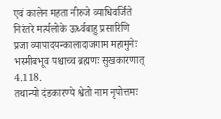एवं कालेन महता नीरुजे व्याधिवर्जिते
निरंतरे मर्त्यलोके ऊर्ध्वबाहु प्रसारिणि
प्रजा व्यापादयन्कालादाजगाम महामुनेः
भस्मीबभूव पश्चाच्च ब्रह्मणः सुखकारणात् 4.118.
तथान्यो दंडकारण्ये श्वेतो नाम नृपोत्तमः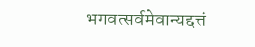भगवत्सर्वमेवान्यद्दत्तं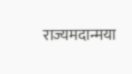राज्यमदान्मया